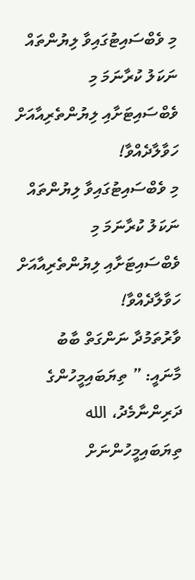މި ވެބްސައިޓުގައިވާ ލިޔުންތައް ނަކަލު ކުރާނަމަ މި ވެބްސައިޓަށާއި ލިޔުންތެރިއާއަށް ހަވާލާދެއްވާ!
މި ވެބްސައިޓުގައިވާ ލިޔުންތައް ނަކަލު ކުރާނަމަ މި ވެބްސައިޓަށާއި ލިޔުންތެރިއާއަށް ހަވާލާދެއްވާ!
ވާރުތަމުދާ ނަންގަތް ބާބު
މާނައީ: ” ތިޔަބައިމީހުންގެ ދަރިންނާމެދު، الله ތިޔަބައިމީހުންނަށް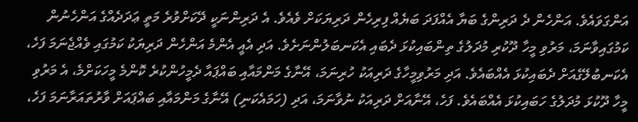އަންގަވައެވެ. އަންހެން ދެ ދަރިންގެ ބަޔާ އެއްފަދަ ބަޔެއް ފިރިހެން ދަރިޔަކަށް ވެއެވެ. އެ ދަރިންނަކީ ދޭކަށްވުރެ މަތީ ޢަދަދެއްގެ އަންހެނުން ކަމުގައިވާނަމަ، މަރުވި މީހާ ދޫކުރި މުދަލުގެ ތިންބައިކުޅަ ދެބައި އެކަނބަލުންނަށެވެ. އަދި އެއީ އެންމެ އަންހެން ދަރިޔަކު ކަމުގައި ވެއްޖެނަމަ ފަހެ، އެކަނބުލޭގެއަށް ދެބައިކުޅަ އެއްބައެވެ. އަދި މަރުވިމީހާގެ ދަރިއަކު ހުރިނަމަ، އޭނާގެ މަންމައާއި ބައްޕައާ ދެމީހުންކުރެ ކޮންމެ މީހަކަށްމެ، އެ މަރުވި މީހާ ދޫކުޅަ މުދަލުގެ ހަބައިކުޅަ އެއްބައެވެ. ފަހެ، އޭނާއަށް ދަރިއަކު ނުވާނަމަ، އަދި (ހަމައެކަނި) އޭނާގެ މަންމައާއި ބައްޕައަށް ވާރުތައަރާނަމަ ފަހެ،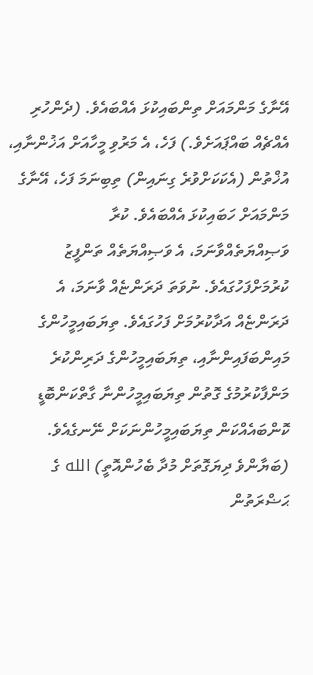އޭނާގެ މަންމައަށް ތިންބައިކުޅަ އެއްބައެވެ. (ދެންހުރި އެއްޗެއް ބައްޕައަށެވެ.) ފަހެ، އެ މަރުވި މީހާއަށް އަޚުންނާއި، އުޚްތުން (އެކަކަށްވުރެ ގިނައިން) ތިބިނަމަ ފަހެ، އޭނާގެ މަންމައަށް ހަބައިކުޅަ އެއްބައެވެ. ކުރާ ވަޞިއްޔަތެއްވާނަމަ، އެ ވަޞިއްޔަތެއް ތަންފީޒު ކުރުމަށްފަހުގައެވެ. ނުވަތަ ދަރަންޏެއް ވާނަމަ، އެ ދަރަންޏެއް އަދާކުރުމަށް ފަހުގައެވެ. ތިޔަބައިމީހުންގެ މައިންބަފައިންނާއި، ތިޔަބައިމީހުންގެ ދަރިންކުރެ މަންފާކުރުމުގެ ގޮތުން ތިޔަބައިމީހުންނާ ގާތްކަންބޮޑީ ކޮންބައެއްކަން ތިޔަބައިމީހުންނަކަށް ނޭނގެއެވެ. (ބަޔާންވެ ދިޔަގޮތަށް މުދާ ބެހުންއޮތީ) الله ގެ ޙަޟްރަތުން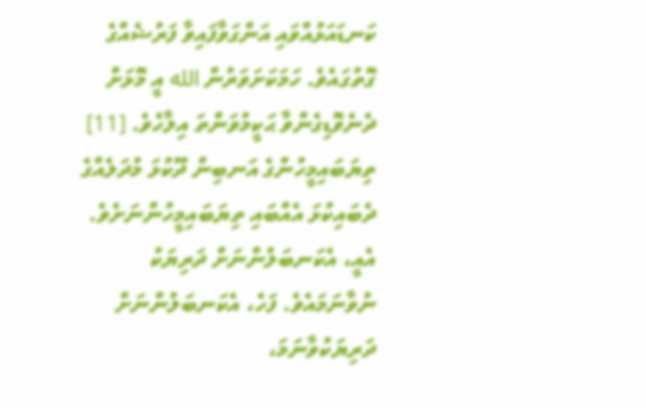ކަނޑައަޅުއްވައި އަންގަވާފައިވާ ފަރުޟެއްގެ ގޮތުގައެވެ. ހަމަކަށަވަރުން الله އީ މޮޅަށް ދެނެވޮޑިގެންވާ ޙަކީމުވަންތަ އިލާހެވެ. [11] ތިޔަބައިމީހުންގެ އަނބިން ދޫކުޅަ މުދަލެއްގެ ދެބައިކުޅަ އެއްބައި ތިޔަބައިމީހުންނަށެވެ. އެއީ، އެކަނބަލުންނަށް ދަރިޔަކު ނުވާނަމައެވެ. ފަހެ، އެކަނބަލުންނަށް ދަރިޔަކުވާނަމަ،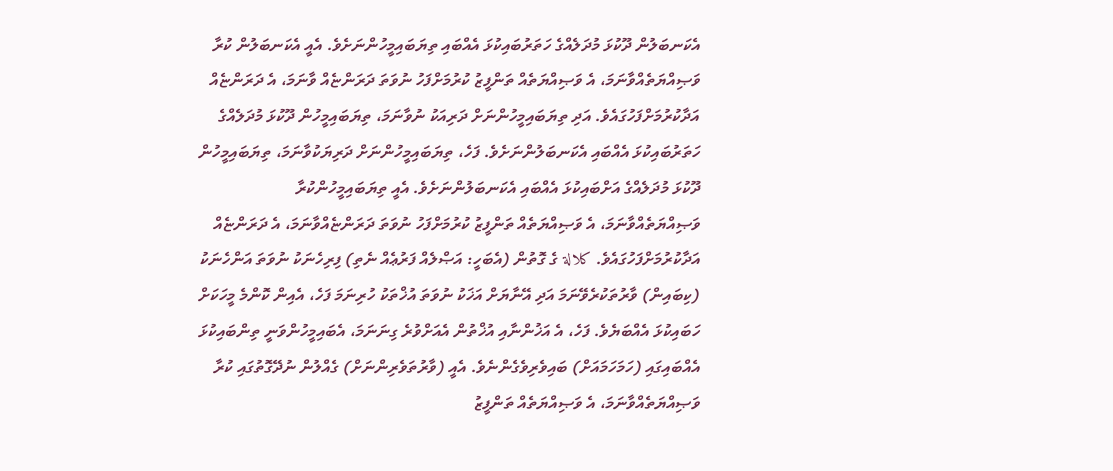އެކަނބަލުން ދޫކުޅަ މުދަލެއްގެ ހަތަރުބައިކުޅަ އެއްބައި ތިޔަބައިމީހުންނަށެވެ. އެއީ އެކަނބަލުން ކުރާ ވަޞިއްޔަތެއްވާނަމަ، އެ ވަޞިއްޔަތެއް ތަންފީޒު ކުރުމަށްފަހު ނުވަތަ ދަރަންޏެއް ވާނަމަ، އެ ދަރަންޏެއް އަދާކުރުމަށްފަހުގައެވެ. އަދި ތިޔަބައިމީހުންނަށް ދަރިއަކު ނުވާނަމަ، ތިޔަބައިމީހުން ދޫކުޅަ މުދަލެއްގެ ހަތަރުބައިކުޅަ އެއްބައި އެކަނބަލުންނަށެވެ. ފަހެ، ތިޔަބައިމީހުންނަށް ދަރިޔަކުވާނަމަ، ތިޔަބައިމީހުން ދޫކުޅަ މުދަލެއްގެ އަށްބައިކުޅަ އެއްބައި އެކަނބަލުންނަށެވެ. އެއީ ތިޔަބައިމީހުންކުރާ ވަޞިއްޔަތެއްވާނަމަ، އެ ވަޞިއްޔަތެއް ތަންފީޒު ކުރުމަށްފަހު ނުވަތަ ދަރަންޏެއްވާނަމަ، އެ ދަރަންޏެއް އަދާކުރުމަށްފަހުގައެވެ. كلالة ގެ ގޮތުން (އެބަހީ: އަޞްލެއް ފަރުޢެއް ނެތި) ފިރިހެނަކު ނުވަތަ އަންހެނަކު (ކިބައިން) ވާރުތަކުރެވޭނަމަ އަދި އޭނާޔަށް އަޚަކު ނުވަތަ އުޚްތަކު ހުރިނަމަ ފަހެ، އެއިން ކޮންމެ މީހަކަށް ހަބައިކުޅަ އެއްބަޔެވެ. ފަހެ، އެ އަޚުންނާއި އުޚްތުން އެއަށްވުރެ ގިނަނަމަ، އެބައިމީހުންވަނީ ތިންބައިކުޅަ އެއްބައިގައި (ހަމަހަމައަށް) ބައިވެރިވެގެންނެވެ. އެއީ (ވާރުތަވެރިންނަށް) ގެއްލުން ނުދޭގޮތުގައި ކުރާ ވަޞިއްޔަތެއްވާނަމަ، އެ ވަޞިއްޔަތެއް ތަންފީޒު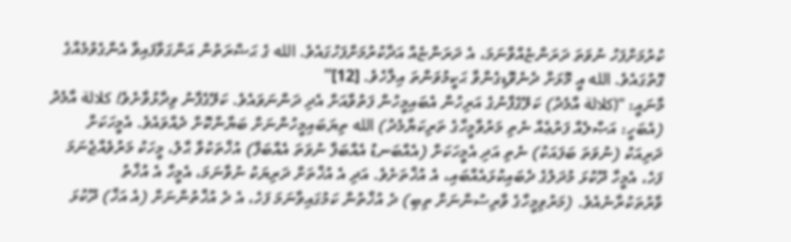ކުރުމަށްފަހު ނުވަތަ ދަރަންޏެއްވާނަމަ، އެ ދަރަންޏެއް އަދާކުރުމަށްފަހުގައެވެ. الله ގެ ޙަޟްރަތުން އަންގަވާފައިވާ އެންގެވުމެއްގެ ގޮތުގައެވެ. الله އީ މޮޅަށް ދެނެވޮޑިގެންވާ ޙަކީމުވަންތަ އިލާހެވެ. [12]”
މާނައީ: “(كلالة އާމެދު) ކަލޭގެފާނުގެ އަރިހުން އެބައިމީހުން ފަތުވާއަށް އެދި ދަންނަވައެވެ. ކަލޭގެފާނު ވިދާޅުވާށެވެ! كلالة އާމެދު (އެބަހީ: އަޞްލެއް ފަރުޢެއް ނެތި މަރުވާމީހާގެ ތަރިކަޔާމެދު) الله ތިޔަބައިމީހުންނަށް ބަޔާންކޮށް ދެއްވައެވެ. އެމީހަކަށް ދަރިއަކު (ނުވަތަ ބަފައަކު) ނެތި އަދި އެމީހަކަށް (އެއްބަނޑު އެއްބަފާ ނުވަތަ އެއްބަފާ) އުޚްތަކުވާ ޙާލު، މީހަކު މަރުވެއްޖެނަމަ ފަހެ، އެމީހާ ދޫކުޅަ މުދަލުގެ ދެބައިކުޅައެއްބައި، އެ އުޚްތަށެވެ. އަދި އެ އުޚްތަށް ދަރިޔަކު ނުވާނަމަ، އެމީހާ އެ އުޚްތު ވާރުތަކުރާނެއެވެ. (މަރުވިމީހާގެ ވާރިސުންނަށް ތިބި) ދެ އުޚްތުން ކަމުގައިވާނަމަ ފަހެ، އެ ދެ އުޚްތުންނަށް (އެ އަޚް) ދޫކުޅަ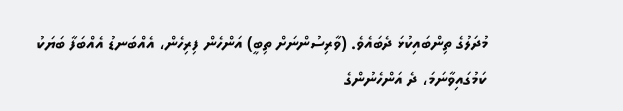މުދަލުގެ ތިންބައިކުޅަ ދެބައެވެ. (ވާރިސުންނަށް ތިބީ) އަންހެން ފިރިހެން، އެއްބަނޑު އެއްބަފާ ބަޔަކު ކަމުގައިވާނަމަ، ދެ އަންހެނުންގެ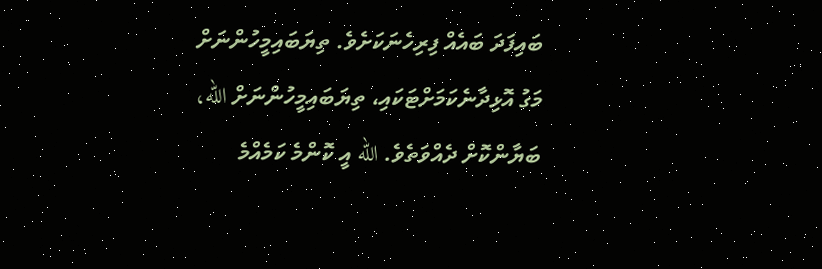ބައިފަދަ ބައެއް ފިރިހެނަކަށެވެ. ތިޔަބައިމީހުންނަށް މަގު އޮޅިދާނެކަމަށްޓަކައި، ތިޔަބައިމީހުންނަށް الله، ބަޔާންކޮށް ދެއްވަތެވެ. الله އީ ކޮންމެ ކަމެއްމެ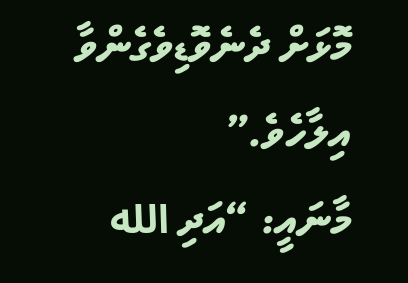މޮޅަށް ދެނެވޮޑިވެގެންވާ އިލާހެވެ.”
މާނައީ: “އަދި الله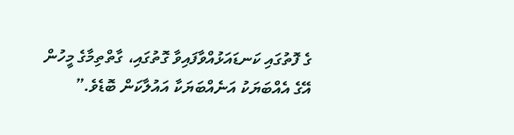ގެ ފޮތުގައި ކަނޑައަޅުއްވާފައިވާ ގޮތުގައި، ގާތްތިމާގެ މީހުން އޭގެ އެއްބަޔަކު އަނެއްބަޔަކާ އައުލާކަން ބޮޑެވެ.”